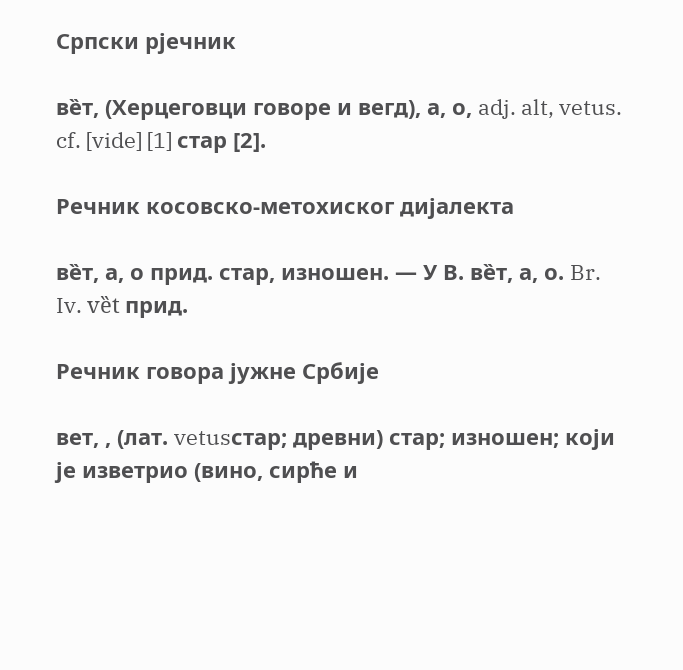Српски рјечник

ве̏т, (Херцеговци говоре и вегд), а, о, adj. alt, vetus. cf. [vide] [1] стар [2].

Речник косовско-метохиског дијалекта

ве̏т, а, о прид. стар, изношен. — У В. ве̏т, а, о. Br. Iv. vȅt прид.

Речник говора јужне Србије

вет, , (лат. vetusстар; древни) стар; изношен; који је изветрио (вино, сирће и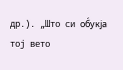др.). „Што си об́укја тој вето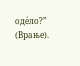оде́ло?” (Врање).